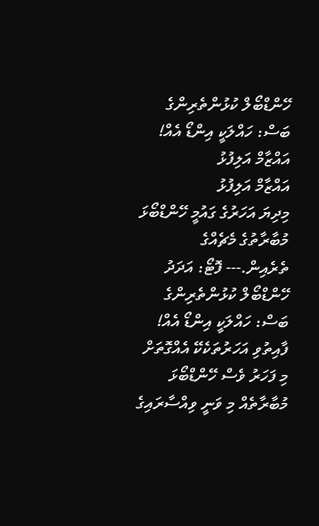ހޭންޑްބޯލް ކުޅުންތެރިންގެ ބަސް: ހައްލަކީ އިންޑޯ އެއް!
އައްޒާމް އަލިފުޅު
އައްޒާމް އަލިފުޅު
މިދިޔަ އަހަރުގެ ގައުމީ ހޭންޑްބޯޅަ މުބާރާތުގެ މެޗެއްގެ ތެރެއިން.--- ފޮޓޯ: އަދަދު
ހޭންޑްބޯލް ކުޅުންތެރިންގެ ބަސް: ހައްލަކީ އިންޑޯ އެއް!
ފާއިތުވި އަހަރުތަކެކޭ އެއްގޮތަށް މި ފަހަރު ވެސް ހޭންޑްބޯޅަ މުބާރާތެއް މި ވަނީ ވިއްސާރައިގެ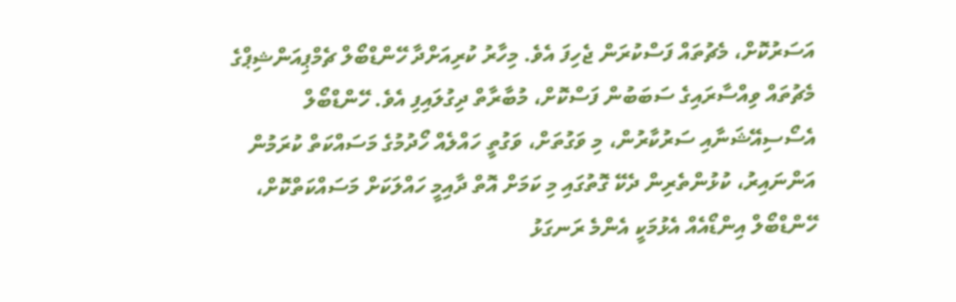އަސަރުކޮށް، މެޗުތައް ފަސްކުރަން ޖެހިފަ އެވެ. މިހާރު ކުރިއަށްދާ ހޭންޑްބޯލް ޗެމްޕިއަންޝިޕްގެ މެޗުތައް ވިއްސާރައިގެ ސަބަބުން ފަސްކޮށް، މުބާރާތް ދިގުލައިފި އެވެ. ހޭންޑްބޯލް އެސޯސިއޭޝަނާއި ސަރުކާރުން، މި ވަގުތަށް، ވަގުތީ ހައްލެއް ހޯދުމުގެ މަސައްކަތް ކުރަމުން އަންނައިރު، ކުޅުންތެރިން ދެކޭ ގޮތުގައި މި ކަމަށް އޮތް ދާއިމީ ހައްލަކަށް މަސައްކަތްކޮށް، ހޭންޑްބޯލް އިންޑޯއެއް އެޅުމަކީ އެންމެ ރަނގަޅު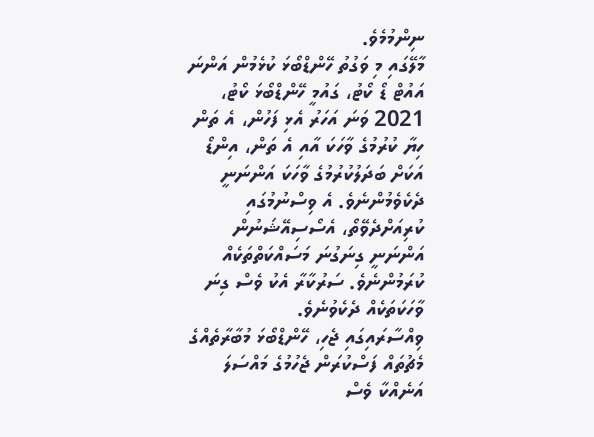ނިންމުމެވެ.
މާލޭގައި މި ވަގުތު ހޭންޑްބޯޅަ ކުޅެމުން އަންނަ އައުޓް ޑޯ ކޯޓު، ގައުމީ ހޭންޑްބޯޅަ ކޯޓު، 2021 ވަނަ އަހަރު އެޅި ފަހުން، އެ ތަން ހިޔާ ކުރުމުގެ ވާހަކަ އާއި އެ ތަން، އިންޑޯ އަކަށް ބަދަލުކުރުމުގެ ވާހަކަ އަންނަނީ ދެކެވެމުންނެވެ. އެ ވިސްނުމުގައި ކުރިއަށްދެވޭތޯ، އެސޯސިއޭޝަނުން އަންނަނީ ގިނަގުނަ މަސައްކަތްތަކެއް ކުރަމުންނެވެ. ސަރުކާރާ އެކު ވެސް ގިނަ ވާހަކަތަކެއް ދެކެވުނެވެ.
ވިއްސާރައިގައި ޖެހި، ހޭންޑްބޯޅަ މުބާރާތެއްގެ މެޗުތައް ފަސްކުރަން ޖެހުމުގެ މައްސަލަ އަނެއްކާ ވެސް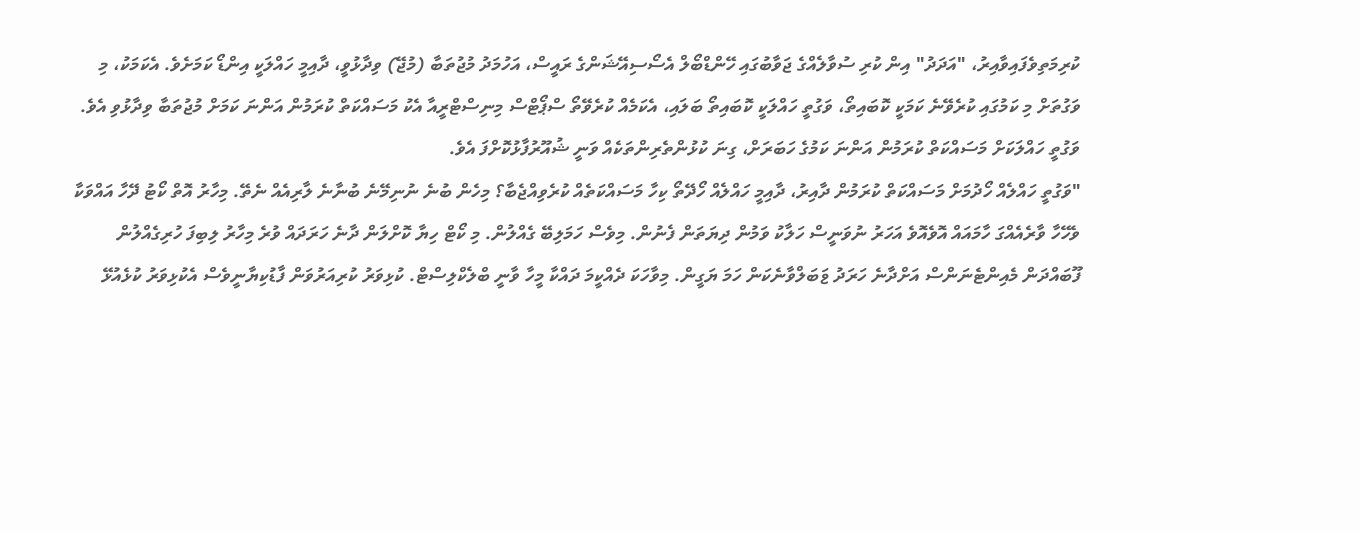ކުރިމަތިވެފައިވާއިރު، "އަދަދު" އިން ކުރި ސުވާލެއްގެ ޖަވާބުގައި ހޭންޑްބޯލް އެސޯސިއޭޝަންގެ ރައީސް، އަހުމަދު މުޖުތަބާ (މުޖޭ) ވިދާޅުވީ، ދާއިމީ ހައްލަކީ އިންޑޯ ކަމަށެވެ. އެކަމަކު، މި ވަގުތަށް މި ކަމުގައި ކުރެވޭނެ ކަމަކީ ކޮބައިތޯ، ވަގުތީ ހައްލަކީ ކޮބައިތޯ ބަލައި، އެކަމެއް ކުރެވޭތޯ ސްޕޯޓްސް މިނިސްޓްރީއާ އެކު މަސައްކަތް ކުރަމުން އަންނަ ކަމަށް މުޖުތަބާ ވިދާޅުވި އެވެ.
ވަގުތީ ހައްލަކަށް މަސައްކަތް ކުރަމުން އަންނަ ކަމުގެ ހަބަރަށް، ގިނަ ކުޅުންތެރިންތަކެއް ވަނީ ޝުއޫރުފާޅުކޮށްފަ އެވެ.
"ވަގުތީ ހައްލެއް ހޯދުމަށް މަސައްކަތް ކުރަމުން ދާއިރު، ދާއިމީ ހައްލެއް ހޯދޭތޯ ކިހާ މަސައްކަތެއް ކުރެވިއްޖެބާ؟ މިހެން ބުނެ ނުނިމޭނެ ބުނާނެ ލާރިއެއް ނެތޭ. މިހާރު އޮތް ކޯޓު ދޭހާ އައްވަކާ ވެހޭހާ ވާރެއެއްގަ ހާމައައް އޮވެއޮވެ އަހަރު ނުވަނީސް ހަލާކު ވަމުން ދިޔަތަން ފެނުން. މިވެސް ހަމަލިބޭ ގެއްލުން. މި ކޯޓް ހިޔާ ކޮށްލަން ދާނެ ހަރަދައް ވުރެ މިހާރު ލިބިފަ ހުރިގެއްލުން ފޫބައްދަން މެއިންޓެނަންސް އަށްދާނެ ހަރަދު ޱަބަލްވާނެކަން ހަމަ ޔަގީން. މިވާހަކަ ދެއްކީމަ ދައްކާ މީހާ ވާނީ ބްލެކްލިސްޓް. ކުޅިވަރު ކުރިއަރުވަން ފާޑުކިޔާނީވެސް އެކުޅިވަރު ކުޅެއުޅޭ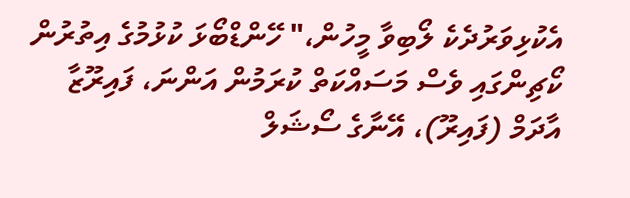އެކުޅިވަރުދެކެ ލޯބިވާ މީހުން،" ހޭންޑްބޯޅަ ކުޅުމުގެ އިތުރުން ކޯޗިންގައި ވެސް މަސައްކަތް ކުރަމުން އަންނަ، ފައިރޫޒާ އާދަމް (ފައިރޫ)، އޭނާގެ ސޯޝަލް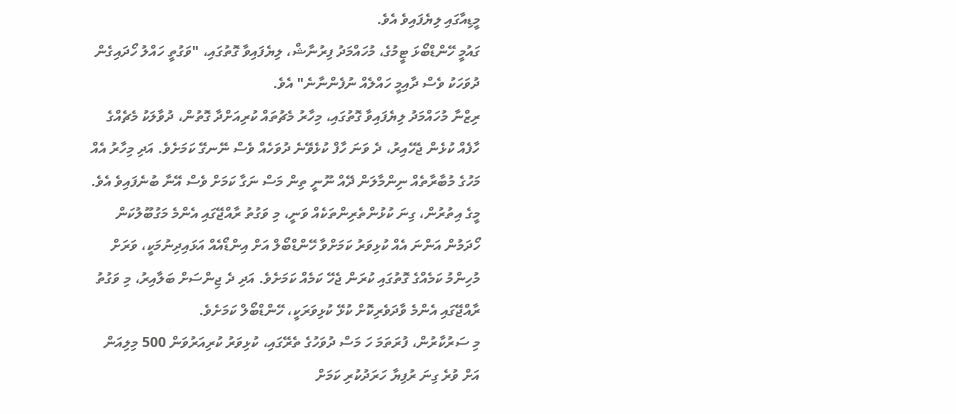މީޑިއާގައި ލިޔެފައިވެ އެވެ.
ގައުމީ ހޭންޑްބޯޅަ ޓީމުގެ، މުހައްމަދު ފިރުނާޝް، ލިޔެފައިވާ ގޮތުގައި، "ވަގުތީ ހައްލު ހޯދައިގެން ދުވަހަކު ވެސް ދާއިމީ ހައްލެއް ނުފެންނާނެ" އެވެ.
ރިޒްނާ މުހައްމަދު ލިޔެފައިވާ ގޮތުގައި، މިހާރު މެޗުތައް ކުރިއަށްދާ ގޮތުން، ދުވާލަކު މެޗެއްގެ ހާފެއް ކުޅެން ޖެހޭއިރު، ދެ ވަނަ ހާފް ކުޅެވޭނެ ދުވަހެއް ވެސް ނޭނގޭ ކަމަށެވެ. އަދި މިހާރު އެއް މަހުގެ މުބާރާތެއް ނިންމާލަން ދޭއް ނޫނީ ތިން މަސް ނަގާ ކަމަށް ވެސް އޭނާ ބުނެފައިވެ އެވެ.
މީގެ އިތުރުން، ގިނަ ކުޅުންތެރިންތަކެއް ވަނީ، މި ވަގުތު ރާއްޖޭގައި އެންމެ މަގުބޫލުކަން ހޯދަމުން އަންނަ އެއް ކުޅިވަރު ކަމަށްވާ ހޭންޑްބޯލް އަށް އިންޑޯއެއް އަޅައިދިނުމަކީ، ވަރަށް މުހިންމު ކަމެއްގެ ގޮތުގައި ކުރަން ޖެހޭ ކަމެއް ކަމަށެވެ. އަދި ދެ ޖިންސަށް ބަލާއިރު، މި ވަގުތު ރާއްޖޭގައި އެންމެ ވާދަވެރިކޮށް ކުޅޭ ކުޅިވަރަކީ، ހޭންޑްބޯލް ކަމަށެވެ.
މި ސަރުކާރުން، ފުރަތަމަ ހަ މަސް ދުވަހުގެ ތެރޭގައި، ކުޅިވަރު ކުރިއަރުވަން 500 މިލިއަން އަށް ވުރެ ގިނަ ރުފިޔާ ހަރަދުކުރި ކަމަށް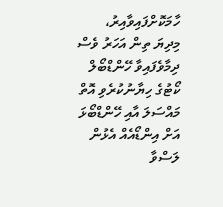ހާމަކޮށްފައިވާއިރު، މިދިޔަ ތިން އަހަރު ވެސް ދިމާވެފައިވާ ހޭންޑްބޯލް ކޯޓުގެ ހިޔާނުކުރެވި އޮތް މައްސަލަ އާއި ހޭންޑްބޯޅަ އަށް އިންޑޯއެއް އެޅުން ލަސްވާ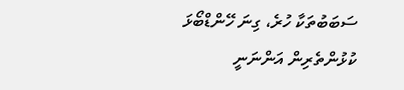ސަބަބުތަކާ ހުރެ، ގިނަ ހޭންޑްބޯޅަ ކުޅުންތެރިން އަންނަނީ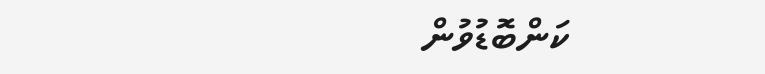ކަންބޮޑުވުން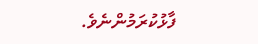ފާޅުކުރަމުންނެވެ.